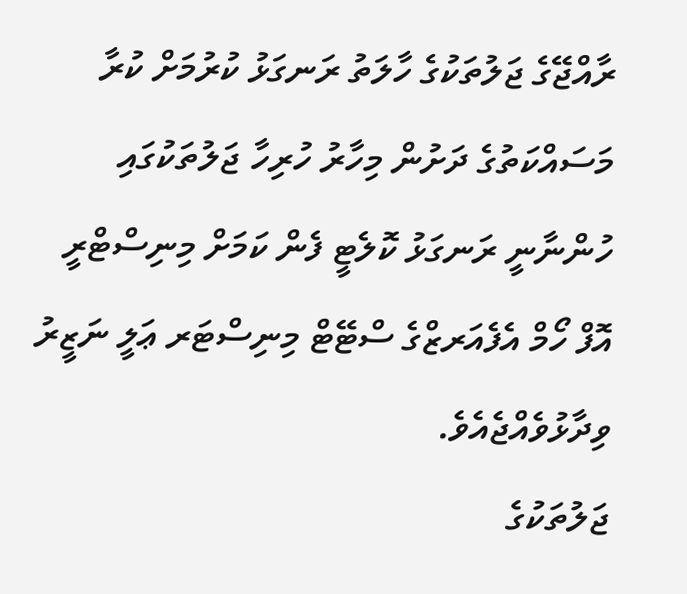ރާއްޖޭގެ ޖަލުތަކުގެ ހާލަތު ރަނގަޅު ކުރުމަށް ކުރާ މަސައްކަތުގެ ދަށުން މިހާރު ހުރިހާ ޖަލުތަކުގައި ހުންނާނީ ރަނގަޅު ކޮލެޓީ ފެން ކަމަށް މިނިސްޓްރީ އޮފް ހޯމް އެފެއަރޒްގެ ސްޓޭޓް މިނިސްޓަރ ޢަލީ ނަޒީރު ވިދާޅުވެއްޖެއެވެ.
ޖަލުތަކުގެ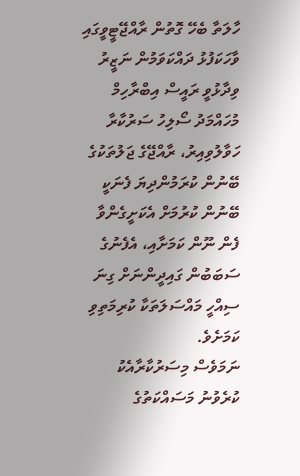ހާލަތާ ބެހޭ ގޮތުން ރާއްޖޭޓީވީގައި ވާހަކަފުޅު ދައްކަވަމުން ނަޒީރު ވިދާޅުވީ ރައީސް އިބްރާހިމް މުހައްމަދު ސޯލިހު ސަރުކާރާ ހަވާލުވިއިރު، ރާއްޖޭގެ ޖަލުތަކުގެ ބޭނުން ކުރަމުންދިޔަ ފެނަކީ ބޭނުން ކުރުމަށް އެކަށީގެންވާ ފެން ނޫން ކަމަށާއި، އެފެނުގެ ސަބަބުން ގައިދީންނަށް ގިނަ ސިއްހީ މައްސަލަތަކާ ކުރިމަތިވި ކަމަށެވެ.
ނަމަވެސް މިސަރުކާރާއެކު ކުރެވުނު މަސައްކަތުގެ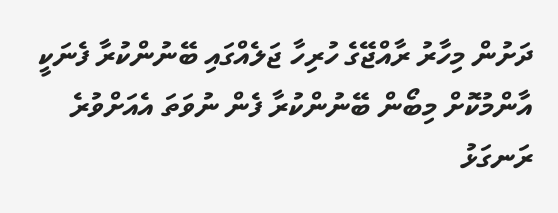ދަށުން މިހާރު ރާއްޖޭގެ ހުރިހާ ޖަލެއްގައި ބޭނުންކުރާ ފެނަކީ އާންމުކޮށް މިބޯން ބޭނުންކުރާ ފެން ނުވަތަ އެއަށްވުރެ ރަނގަޅު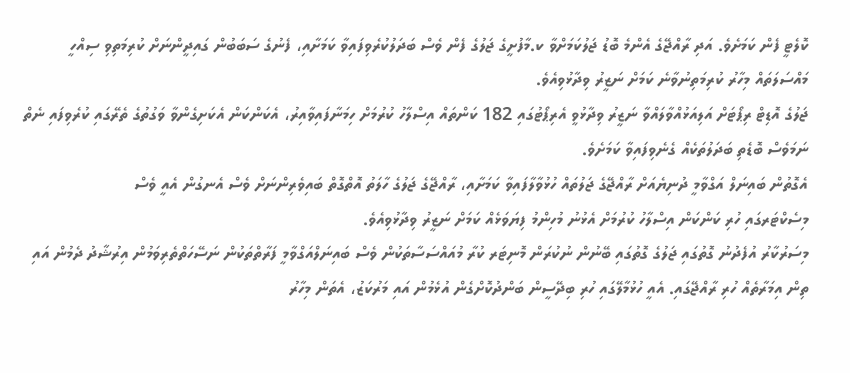ކޮލެޓީ ފެން ކަމަށެވެ. އަދި ރާއްޖޭގެ އެންމެ ބޮޑު ޖަލުކަމަށްވާ ކ.މާފުށީގެ ޖަލުގެ ފެން ވެސް ބަދަލުކުރެވިފައިވާ ކަމަށާއި، ފެނުގެ ސަބަބުން ގައިދީންނަށް ކުރިމަތިވި ސިއްހީ މައްސަލަތައް މިހާރު ކުރިމަތިނުވާނެ ކަމަށް ނަޒީރު ވިދާޅުވިއެވެ.
ޖަލުގެ އޮޑިޓް ރިޕޯޓަށް އަލިއަޅުއްވާލައްވާ ނަޒީރު ވިދާޅުވީ އެރިޕޯޓުގައި 182 ކަންތައް އިސްލާހު ކުރުމަށް ހިމަނާފައިވާއިރު، އެކަންކަން އެކަށިގެންވާ ވަގުތުގެ ތެރޭގައި ކުރެވިފައި ނެތް ނަމަވެސް ބޮޑެތި ބަދަލުތަކެއް ގެނެވިފައިވާ ކަމަށެވެ.
އެގޮތުން ބައިނަލް އަގްވާމީ ދުނިޔެއަށް ރާއްޖޭގެ ޖަލުތައް ހުޅުވާލާފައިވާ ކަމަށާއި، ރާއްޖޭގެ ޖަލުގެ ހާލަތު އޮތްގޮތް ބައިވެރިންނަށް ވެސް އެނގުން އެއީ ވެސް
މިސެކްޓަރގައި ހުރި ކަންކަން އިސްލާހު ކުރުމަށް އެޅުނު މުހިންމު ފިޔަވަޅެއް ކަމަށް ނަޒީރު ވިދާޅުވިއެވެ.
މިސަރުކާރު އުފެދުނު ގޮތުގައި ޖަލުގެ ގޮތުގައި ބޭނުން ނުކުރަން މޮނިޓަރ ކުރާ މުއައްސަސާތަކުން ވެސް ބައިނަލްއަގްވާމީ ފަރާތްތަކުން ނަސޭހަތްތެރިވަމުން އިރުޝާދު ދެމުން އައި ތިން އިމަރާތެއް ހުރި ރާއްޖޭގައި. އެއީ ހުޅުމާލޭގައި ހުރި ބިދޭސީން ބަންދުކޮށްގެން އުޅެމުން އައި މަރުކަޒު، އެތަން މިހާރު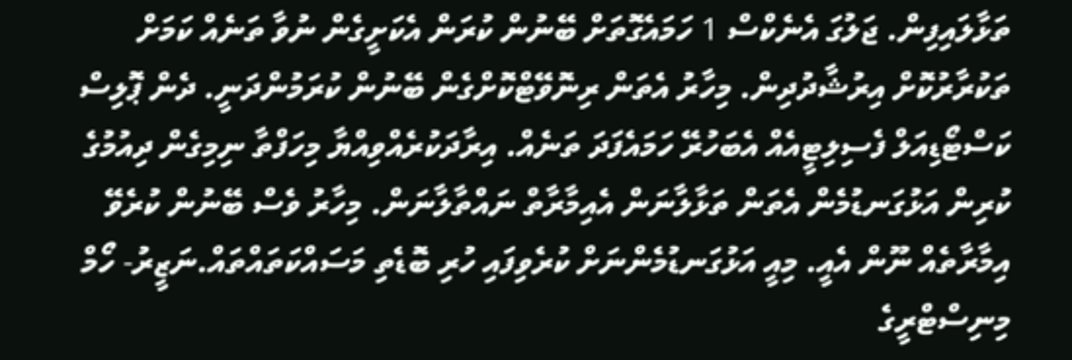ތަޅާލައިފިން. ޖަލުގަ އެނެކްސް 1 ހަމައެގޮތަށް ބޭނުން ކުރަން އެކަށީގެން ނުވާ ތަނެއް ކަމަށް ތަކުރާރުކޮށް އިރުޝާދުދިން. މިހާރު އެތަން ރިނޮވޭޓްކޮށްގެން ބޭނުން ކުރަމުންދަނީ. ދެން ޕޮލިސް ކަސްޓޯޑިއަލް ފެސިލިޓީއެއް އެބަހުރޭ ހަމައެފަދަ ތަނެއް. އިރާދަކުރެއްވިއްޔާ މިހަފްތާ ނިމިގެން ދިއުމުގެ ކުރިން އަޅުގަނޑުމެން އެތަން ތަޅާލާނަން އެއިމާރާތް ނައްތާލާނަން. މިހާރު ވެސް ބޭނުން ކުރެވޭ އިމާރާތެއް ނޫން އެއީ. މިއީ އަޅުގަނޑުމެންނަށް ކުރެވިފައި ހުރި ބޮޑެތި މަސައްކަތައްތައް.ނަޒީރު- ހޯމް މިނިސްޓްރީގެ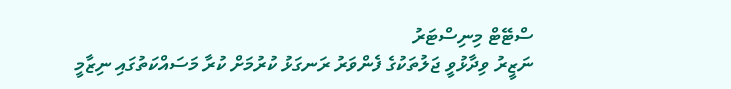ސްޓޭޓް މިނިސްޓަރު
ނަޒީރު ވިދާޅުވީ ޖަލުތަކުގެ ފެންވަރު ރަނގަޅު ކުރުމަށް ކުރާ މަސައްކަތުގައި ނިޒާމީ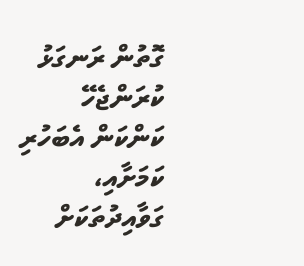ގޮތުން ރަނގަޅު ކުރަންޖެހޭ ކަންކަން އެބަހުރި ކަމަށާއި، ގަވާއިދުތަކަށް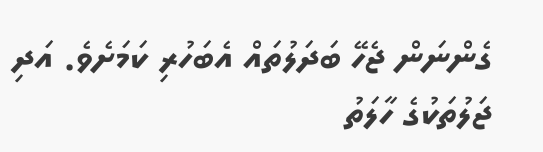ގެންނަން ޖެހޭ ބަދަލުތައް އެބަހުރި ކަމަށެވެ. އަދި ޖަލުތަކުގެ ހާލަތު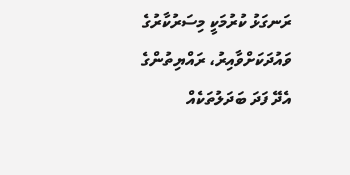ރަނގަޅު ކުރުމަކީ މިސަރުކާރުގެ ވައުދަކަށްވާއިރު، ރައްޔިތުންގެ އެދޭ ފަދަ ބަދަލުތަކެއް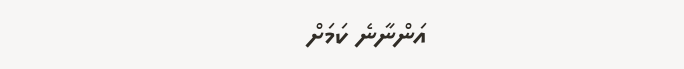އަންނާނެ ކަމަށް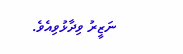ނަޒީރު ވިދާޅުވިއެވެ.